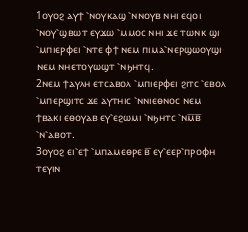1ⲟⲩⲟϩ ⲁⲩϯ ⳿ⲛⲟⲩⲕⲁϣ ⳿ⲛⲛⲟⲩⲃ ⲛⲏⲓ ⲉϥⲟⲓ ⳿ⲛⲟⲩ⳿ϣⲃⲱⲧ ⲉⲩϫⲱ ⳿ⲙⲙⲟⲥ ⲛⲏⲓ ϫⲉ ⲧⲱⲛⲕ ϣⲓ ⳿ⲙⲡⲓⲉⲣⲫⲉⲓ ⳿ⲛⲧⲉ ⲫϯ ⲛⲉⲙ ⲡⲓⲙⲁ⳿ⲛⲉⲣϣⲱⲟⲩϣⲓ ⲛⲉⲙ ⲛⲏⲉⲧⲟⲩⲱϣⲧ ⳿ⲛϧⲏⲧϥ.
2ⲛⲉⲙ ϯⲁⲩⲗⲏ ⲉⲧⲥⲁⲃⲟⲗ ⳿ⲙⲡⲓⲉⲣⲫⲉⲓ ϩⲓⲧⲥ ⳿ⲉⲃⲟⲗ ⳿ⲙⲡⲉⲣϣⲓⲧⲥ ϫⲉ ⲁⲩⲧⲏⲓⲥ ⳿ⲛⲛⲓⲉⲑⲛⲟⲥ ⲛⲉⲙ ϯⲃⲁⲕⲓ ⲉⲑⲟⲩⲁⲃ ⲉⲩ⳿ⲉϩⲱⲙⲓ ⳿ⲛϧⲏⲧⲥ ⳿ⲛⲙ̅ⲃ̅ ⳿ⲛ⳿ⲁⲃⲟⲧ.
3ⲟⲩⲟϩ ⲉⲓ⳿ⲉϯ ⳿ⲙⲡⲁⲙⲉⲑⲣⲉ ⲃ̅ ⲉⲩ⳿ⲉⲉⲣ⳿ⲡⲣⲟⲫⲏ ⲧⲉⲩⲓⲛ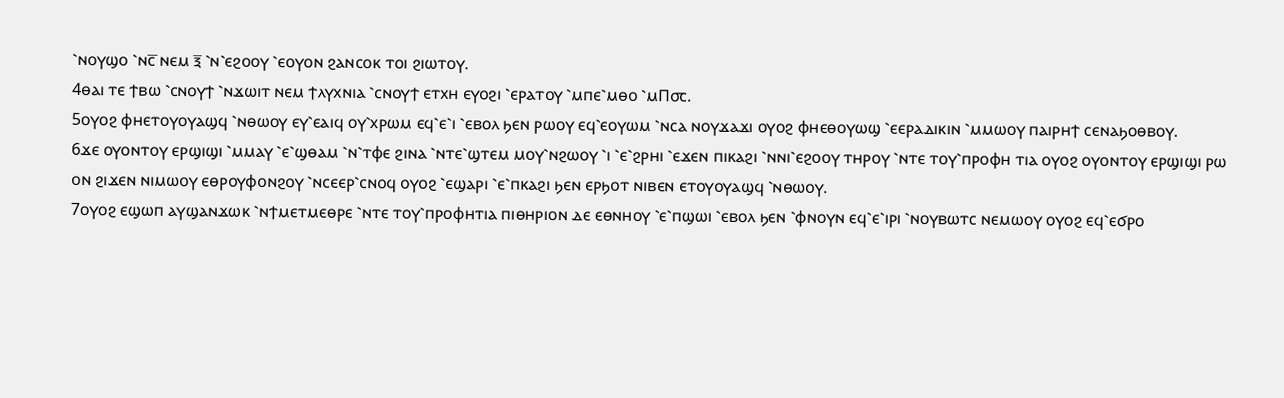⳿ⲛⲟⲩϣⲟ ⳿ⲛⲥ̅ ⲛⲉⲙ ⲝ̅ ⳿ⲛ⳿ⲉϩⲟⲟⲩ ⳿ⲉⲟⲩⲟⲛ ϩⲁⲛⲥⲟⲕ ⲧⲟⲓ ϩⲓⲱⲧⲟⲩ.
4ⲑⲁⲓ ⲧⲉ ϯⲃⲱ ⳿ⲥⲛⲟⲩϯ ⳿ⲛϫⲱⲓⲧ ⲛⲉⲙ ϯⲗⲩⲭⲛⲓⲁ ⳿ⲥⲛⲟⲩϯ ⲉⲧⲭⲏ ⲉⲩⲟϩⲓ ⳿ⲉⲣⲁⲧⲟⲩ ⳿ⲙⲡⲉ⳿ⲙⲑⲟ ⳿ⲙⲠ⳪.
5ⲟⲩⲟϩ ⲫⲏⲉⲧⲟⲩⲟⲩⲁϣϥ ⳿ⲛⲑⲱⲟⲩ ⲉⲩ⳿ⲉⲁⲓϥ ⲟⲩ⳿ⲭⲣⲱⲙ ⲉϥ⳿ⲉ⳿ⲓ ⳿ⲉⲃⲟⲗ ϧⲉⲛ ⲣⲱⲟⲩ ⲉϥ⳿ⲉⲟⲩⲱⲙ ⳿ⲛⲥⲁ ⲛⲟⲩϫⲁϫⲓ ⲟⲩⲟϩ ⲫⲏⲉⲑⲟⲩⲱϣ ⳿ⲉⲉⲣⲁⲇⲓⲕⲓⲛ ⳿ⲙⲙⲱⲟⲩ ⲡⲁⲓⲣⲏϯ ⲥⲉⲛⲁϧⲟⲑⲃⲟⲩ.
6ϫⲉ ⲟⲩⲟⲛⲧⲟⲩ ⲉⲣϣⲓϣⲓ ⳿ⲙⲙⲁⲩ ⳿ⲉ⳿ϣⲑⲁⲙ ⳿ⲛ⳿ⲧⲫⲉ ϩⲓⲛⲁ ⳿ⲛⲧⲉ⳿ϣⲧⲉⲙ ⲙⲟⲩ⳿ⲛϩⲱⲟⲩ ⳿ⲓ ⳿ⲉ⳿ϩⲣⲏⲓ ⳿ⲉϫⲉⲛ ⲡⲓⲕⲁϩⲓ ⳿ⲛⲛⲓ⳿ⲉϩⲟⲟⲩ ⲧⲏⲣⲟⲩ ⳿ⲛⲧⲉ ⲧⲟⲩ⳿ⲡⲣⲟⲫⲏ ⲧⲓⲁ ⲟⲩⲟϩ ⲟⲩⲟⲛⲧⲟⲩ ⲉⲣϣⲓϣⲓ ⲣⲱ ⲟⲛ ϩⲓϫⲉⲛ ⲛⲓⲙⲱⲟⲩ ⲉⲑⲣⲟⲩⲫⲟⲛϩⲟⲩ ⳿ⲛⲥⲉⲉⲣ⳿ⲥⲛⲟϥ ⲟⲩⲟϩ ⳿ⲉϣⲁⲣⲓ ⳿ⲉ⳿ⲡⲕⲁϩⲓ ϧⲉⲛ ⲉⲣϧⲟⲧ ⲛⲓⲃⲉⲛ ⲉⲧⲟⲩⲟⲩⲁϣϥ ⳿ⲛⲑⲱⲟⲩ.
7ⲟⲩⲟϩ ⲉϣⲱⲡ ⲁⲩϣⲁⲛϫⲱⲕ ⳿ⲛϯⲙⲉⲧⲙⲉⲑⲣⲉ ⳿ⲛⲧⲉ ⲧⲟⲩ⳿ⲡⲣⲟⲫⲏⲧⲓⲁ ⲡⲓⲑⲏⲣⲓⲟⲛ ⲇⲉ ⲉⲑⲛⲏⲟⲩ ⳿ⲉ⳿ⲡϣⲱⲓ ⳿ⲉⲃⲟⲗ ϧⲉⲛ ⳿ⲫⲛⲟⲩⲛ ⲉϥ⳿ⲉ⳿ⲓⲣⲓ ⳿ⲛⲟⲩⲃⲱⲧⲥ ⲛⲉⲙⲱⲟⲩ ⲟⲩⲟϩ ⲉϥ⳿ⲉϭⲣⲟ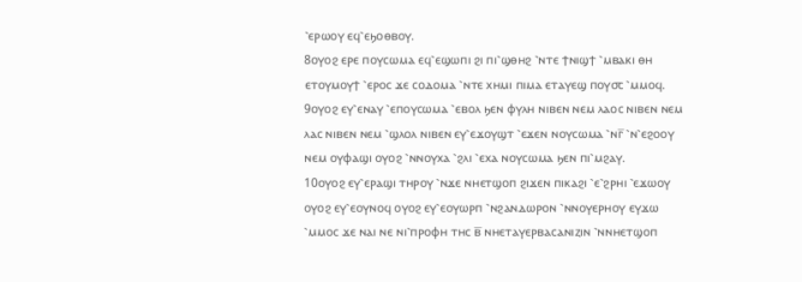⳿ⲉⲣⲱⲟⲩ ⲉϥ⳿ⲉϧⲟⲑⲃⲟⲩ.
8ⲟⲩⲟϩ ⲉⲣⲉ ⲡⲟⲩⲥⲱⲙⲁ ⲉϥ⳿ⲉϣⲱⲡⲓ ϩⲓ ⲡⲓ⳿ϣⲑⲏϩ ⳿ⲛⲧⲉ ϯⲛⲓϣϯ ⳿ⲙⲃⲁⲕⲓ ⲑⲏ ⲉⲧⲟⲩⲙⲟⲩϯ ⳿ⲉⲣⲟⲥ ϫⲉ ⲥⲟⲇⲟⲙⲁ ⳿ⲛⲧⲉ ⲭⲏⲙⲓ ⲡⲓⲙⲁ ⲉⲧⲁⲩⲉϣ ⲡⲟⲩ⳪ ⳿ⲙⲙⲟϥ.
9ⲟⲩⲟϩ ⲉⲩ⳿ⲉⲛⲁⲩ ⳿ⲉⲡⲟⲩⲥⲱⲙⲁ ⳿ⲉⲃⲟⲗ ϧⲉⲛ ⲫⲩⲗⲏ ⲛⲓⲃⲉⲛ ⲛⲉⲙ ⲗⲁⲟⲥ ⲛⲓⲃⲉⲛ ⲛⲉⲙ ⲗⲁⲥ ⲛⲓⲃⲉⲛ ⲛⲉⲙ ⳿ϣⲗⲟⲗ ⲛⲓⲃⲉⲛ ⲉⲩ⳿ⲉϫⲟⲩϣⲧ ⳿ⲉϫⲉⲛ ⲛⲟⲩⲥⲱⲙⲁ ⳿ⲛⲅ̅ ⳿ⲛ⳿ⲉϩⲟⲟⲩ ⲛⲉⲙ ⲟⲩⲫⲁϣⲓ ⲟⲩⲟϩ ⳿ⲛⲛⲟⲩⲭⲁ ⳿ϩⲗⲓ ⳿ⲉⲭⲁ ⲛⲟⲩⲥⲱⲙⲁ ϧⲉⲛ ⲡⲓ⳿ⲙϩⲁⲩ.
10ⲟⲩⲟϩ ⲉⲩ⳿ⲉⲣⲁϣⲓ ⲧⲏⲣⲟⲩ ⳿ⲛϫⲉ ⲛⲏⲉⲧϣⲟⲡ ϩⲓϫⲉⲛ ⲡⲓⲕⲁϩⲓ ⳿ⲉ⳿ϩⲣⲏⲓ ⳿ⲉϫⲱⲟⲩ ⲟⲩⲟϩ ⲉⲩ⳿ⲉⲟⲩⲛⲟϥ ⲟⲩⲟϩ ⲉⲩ⳿ⲉⲟⲩⲱⲣⲡ ⳿ⲛϩⲁⲛⲇⲱⲣⲟⲛ ⳿ⲛⲛⲟⲩⲉⲣⲏⲟⲩ ⲉⲩϫⲱ ⳿ⲙⲙⲟⲥ ϫⲉ ⲛⲁⲓ ⲛⲉ ⲛⲓ⳿ⲡⲣⲟⲫⲏ ⲧⲏⲥ ⲃ̅ ⲛⲏⲉⲧⲁⲩⲉⲣⲃⲁⲥⲁⲛⲓⲍⲓⲛ ⳿ⲛⲛⲏⲉⲧϣⲟⲡ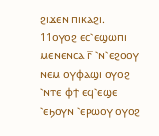ϩⲓϫⲉⲛ ⲡⲓⲕⲁϩⲓ.
11ⲟⲩⲟϩ ⲉⲥ⳿ⲉϣⲱⲡⲓ ⲙⲉⲛⲉⲛⲥⲁ ⲅ̅ ⳿ⲛ⳿ⲉϩⲟⲟⲩ ⲛⲉⲙ ⲟⲩⲫⲁϣⲓ ⲟⲩⲟϩ ⳿ⲛⲧⲉ ⲫϯ ⲉϥ⳿ⲉϣⲉ ⳿ⲉϧⲟⲩⲛ ⳿ⲉⲣⲱⲟⲩ ⲟⲩⲟϩ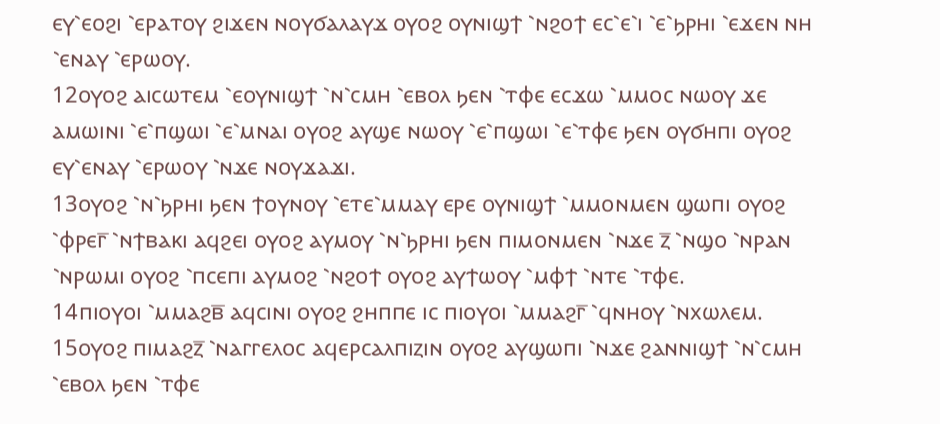ⲉⲩ⳿ⲉⲟϩⲓ ⳿ⲉⲣⲁⲧⲟⲩ ϩⲓϫⲉⲛ ⲛⲟⲩϭⲁⲗⲁⲩϫ ⲟⲩⲟϩ ⲟⲩⲛⲓϣϯ ⳿ⲛϩⲟϯ ⲉⲥ⳿ⲉ⳿ⲓ ⳿ⲉ⳿ϧⲣⲏⲓ ⳿ⲉϫⲉⲛ ⲛⲏ ⳿ⲉⲛⲁⲩ ⳿ⲉⲣⲱⲟⲩ.
12ⲟⲩⲟϩ ⲁⲓⲥⲱⲧⲉⲙ ⳿ⲉⲟⲩⲛⲓϣϯ ⳿ⲛ⳿ⲥⲙⲏ ⳿ⲉⲃⲟⲗ ϧⲉⲛ ⳿ⲧⲫⲉ ⲉⲥϫⲱ ⳿ⲙⲙⲟⲥ ⲛⲱⲟⲩ ϫⲉ ⲁⲙⲱⲓⲛⲓ ⳿ⲉ⳿ⲡϣⲱⲓ ⳿ⲉ⳿ⲙⲛⲁⲓ ⲟⲩⲟϩ ⲁⲩϣⲉ ⲛⲱⲟⲩ ⳿ⲉ⳿ⲡϣⲱⲓ ⳿ⲉ⳿ⲧⲫⲉ ϧⲉⲛ ⲟⲩϭⲏⲡⲓ ⲟⲩⲟϩ ⲉⲩ⳿ⲉⲛⲁⲩ ⳿ⲉⲣⲱⲟⲩ ⳿ⲛϫⲉ ⲛⲟⲩϫⲁϫⲓ.
13ⲟⲩⲟϩ ⳿ⲛ⳿ϧⲣⲏⲓ ϧⲉⲛ ϯⲟⲩⲛⲟⲩ ⳿ⲉⲧⲉ⳿ⲙⲙⲁⲩ ⲉⲣⲉ ⲟⲩⲛⲓϣϯ ⳿ⲙⲙⲟⲛⲙⲉⲛ ϣⲱⲡⲓ ⲟⲩⲟϩ ⳿ⲫⲣⲉⲅ̅ ⳿ⲛϯⲃⲁⲕⲓ ⲁϥϩⲉⲓ ⲟⲩⲟϩ ⲁⲩⲙⲟⲩ ⳿ⲛ⳿ϧⲣⲏⲓ ϧⲉⲛ ⲡⲓⲙⲟⲛⲙⲉⲛ ⳿ⲛϫⲉ ⲍ̅ ⳿ⲛϣⲟ ⳿ⲛⲣⲁⲛ ⳿ⲛⲣⲱⲙⲓ ⲟⲩⲟϩ ⳿ⲡⲥⲉⲡⲓ ⲁⲩⲙⲟϩ ⳿ⲛϩⲟϯ ⲟⲩⲟϩ ⲁⲩϯⲱⲟⲩ ⳿ⲙⲫϯ ⳿ⲛⲧⲉ ⳿ⲧⲫⲉ.
14ⲡⲓⲟⲩⲟⲓ ⳿ⲙⲙⲁϩⲃ̅ ⲁϥⲥⲓⲛⲓ ⲟⲩⲟϩ ϩⲏⲡⲡⲉ ⲓⲥ ⲡⲓⲟⲩⲟⲓ ⳿ⲙⲙⲁϩⲅ̅ ⳿ϥⲛⲏⲟⲩ ⳿ⲛⲭⲱⲗⲉⲙ.
15ⲟⲩⲟϩ ⲡⲓⲙⲁϩⲍ̅ ⳿ⲛⲁⲅⲅⲉⲗⲟⲥ ⲁϥⲉⲣⲥⲁⲗⲡⲓⲍⲓⲛ ⲟⲩⲟϩ ⲁⲩϣⲱⲡⲓ ⳿ⲛϫⲉ ϩⲁⲛⲛⲓϣϯ ⳿ⲛ⳿ⲥⲙⲏ ⳿ⲉⲃⲟⲗ ϧⲉⲛ ⳿ⲧⲫⲉ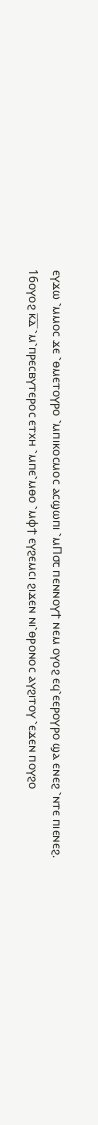ⲉⲩϫⲱ ⳿ⲙⲙⲟⲥ ϫⲉ ⳿ⲑⲙⲉⲧⲟⲩⲣⲟ ⳿ⲙⲡⲓⲕⲟⲥⲙⲟⲥ ⲁⲥϣⲱⲡⲓ ⳿ⲙⲠ⳪ ⲡⲉⲛⲛⲟⲩϯ ⲛⲉⲙ ⲟⲩⲟϩ ⲉϥ⳿ⲉⲉⲣⲟⲩⲣⲟ ϣⲁ ⲉⲛⲉϩ ⳿ⲛⲧⲉ ⲡⲓⲉⲛⲉϩ.
16ⲟⲩⲟϩ ⲕ̅ⲇ̅ ⳿ⲙ⳿ⲡⲣⲉⲥⲃⲩⲧⲉⲣⲟⲥ ⲉⲧⲭⲏ ⳿ⲙⲡⲉ⳿ⲙⲑⲟ ⳿ⲙⲫϯ ⲉⲩϩⲉⲙⲥⲓ ϩⲓϫⲉⲛ ⲛⲓ⳿ⲑⲣⲟⲛⲟⲥ ⲁⲩϩⲓⲧⲟⲩ ⳿ⲉϫⲉⲛ ⲡⲟⲩϩⲟ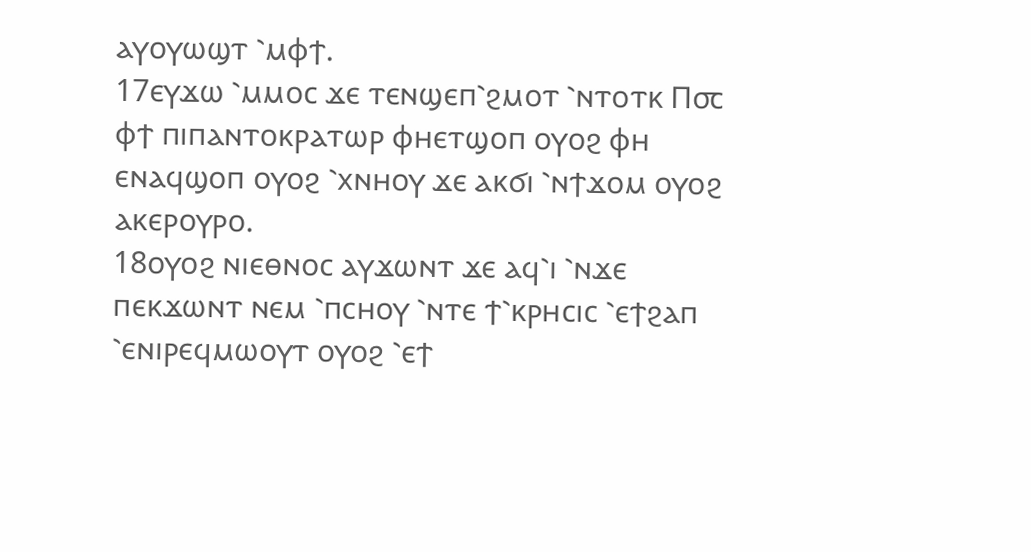ⲁⲩⲟⲩⲱϣⲧ ⳿ⲙⲫϯ.
17ⲉⲩϫⲱ ⳿ⲙⲙⲟⲥ ϫⲉ ⲧⲉⲛϣⲉⲡ⳿ϩⲙⲟⲧ ⳿ⲛⲧⲟⲧⲕ Ⲡ⳪ ⲫϯ ⲡⲓⲡⲁⲛⲧⲟⲕⲣⲁⲧⲱⲣ ⲫⲏⲉⲧϣⲟⲡ ⲟⲩⲟϩ ⲫⲏ ⲉⲛⲁϥϣⲟⲡ ⲟⲩⲟϩ ⳿ⲭⲛⲏⲟⲩ ϫⲉ ⲁⲕϭⲓ ⳿ⲛϯϫⲟⲙ ⲟⲩⲟϩ ⲁⲕⲉⲣⲟⲩⲣⲟ.
18ⲟⲩⲟϩ ⲛⲓⲉⲑⲛⲟⲥ ⲁⲩϫⲱⲛⲧ ϫⲉ ⲁϥ⳿ⲓ ⳿ⲛϫⲉ ⲡⲉⲕϫⲱⲛⲧ ⲛⲉⲙ ⳿ⲡⲥⲏⲟⲩ ⳿ⲛⲧⲉ ϯ⳿ⲕⲣⲏⲥⲓⲥ ⳿ⲉϯϩⲁⲡ ⳿ⲉⲛⲓⲣⲉϥⲙⲱⲟⲩⲧ ⲟⲩⲟϩ ⳿ⲉϯ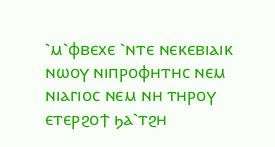⳿ⲙ⳿ⲫⲃⲉⲭⲉ ⳿ⲛⲧⲉ ⲛⲉⲕⲉⲃⲓⲁⲓⲕ ⲛⲱⲟⲩ ⲛⲓⲡⲣⲟⲫⲏⲧⲏⲥ ⲛⲉⲙ ⲛⲓⲁⲅⲓⲟⲥ ⲛⲉⲙ ⲛⲏ ⲧⲏⲣⲟⲩ ⲉⲧⲉⲣϩⲟϯ ϧⲁ⳿ⲧϩⲏ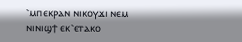⳿ⲙⲡⲉⲕⲣⲁⲛ ⲛⲓⲕⲟⲩϫⲓ ⲛⲉⲙ ⲛⲓⲛⲓϣϯ ⲉⲕ⳿ⲉⲧⲁⲕⲟ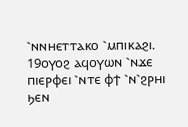⳿ⲛⲛⲏⲉⲧⲧⲁⲕⲟ ⳿ⲙⲡⲓⲕⲁϩⲓ.
19ⲟⲩⲟϩ ⲁϥⲟⲩⲱⲛ ⳿ⲛϫⲉ ⲡⲓⲉⲣⲫⲉⲓ ⳿ⲛⲧⲉ ⲫϯ ⳿ⲛ⳿ϩⲣⲏⲓ ϧⲉⲛ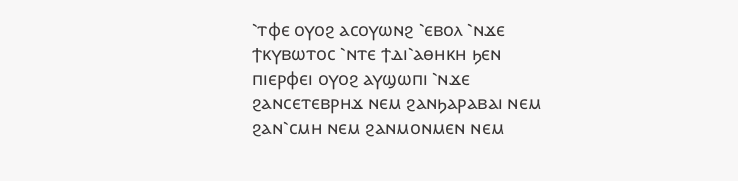⳿ⲧⲫⲉ ⲟⲩⲟϩ ⲁⲥⲟⲩⲱⲛϩ ⳿ⲉⲃⲟⲗ ⳿ⲛϫⲉ ϯⲕⲩⲃⲱⲧⲟⲥ ⳿ⲛⲧⲉ ϯⲇⲓ⳿ⲁⲑⲏⲕⲏ ϧⲉⲛ ⲡⲓⲉⲣⲫⲉⲓ ⲟⲩⲟϩ ⲁⲩϣⲱⲡⲓ ⳿ⲛϫⲉ ϩⲁⲛⲥⲉⲧⲉⲃⲣⲏϫ ⲛⲉⲙ ϩⲁⲛϧⲁⲣⲁⲃⲁⲓ ⲛⲉⲙ ϩⲁⲛ⳿ⲥⲙⲏ ⲛⲉⲙ ϩⲁⲛⲙⲟⲛⲙⲉⲛ ⲛⲉⲙ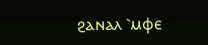ϩⲁⲛⲁⲗ ⳿ⲙⲫⲉ